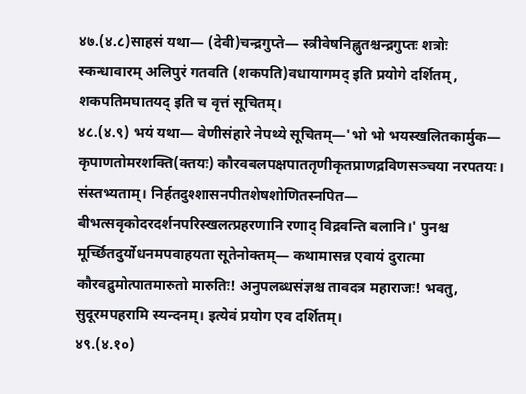४७.(४.८)साहसं यथा— (देवी)चन्द्रगुप्ते— स्त्रीवेषनिह्नुतश्चन्द्रगुप्तः शत्रोः स्कन्धावारम् अलिपुरं गतवति (शकपति)वधायागमद् इति प्रयोगे दर्शितम्, शकपतिमघातयद् इति च वृत्तं सूचितम्।
४८.(४.९) भयं यथा— वेणीसंहारे नेपथ्ये सूचितम्—'भो भो भयस्खलितकार्मुक— कृपाणतोमरशक्ति(क्तयः) कौरवबलपक्षपाततृणीकृतप्राणद्रविणसञ्चया नरपतयः। संस्तभ्यताम्। निर्हतदुश्शासनपीतशेषशोणितस्नपित— बीभत्सवृकोदरदर्शनपरिस्खलत्प्रहरणानि रणाद् विद्रवन्ति बलानि।' पुनश्च मूर्च्छितदुर्योधनमपवाहयता सूतेनोक्तम्— कथामासन्न एवायं दुरात्मा कौरवद्रुमोत्पातमारुतो मारुतिः! अनुपलब्धसंज्ञश्च तावदत्र महाराजः! भवतु, सुदूरमपहरामि स्यन्दनम्। इत्येवं प्रयोग एव दर्शितम्।
४९.(४.१०)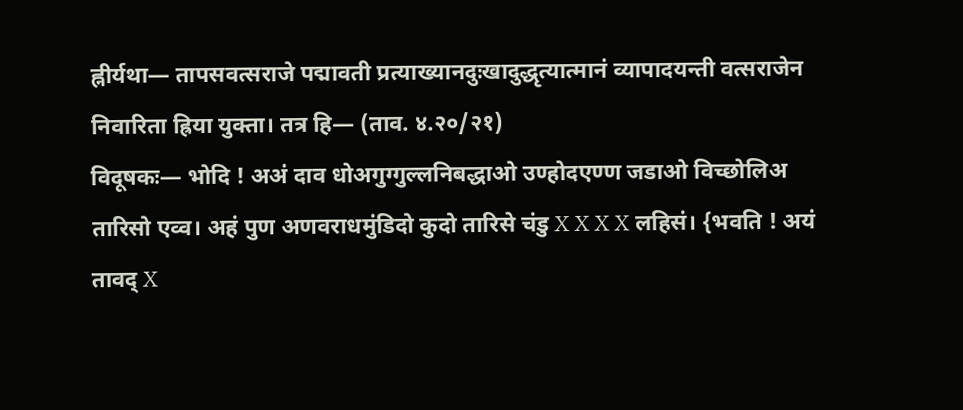ह्नीर्यथा— तापसवत्सराजे पद्मावती प्रत्याख्यानदुःखादुद्धृत्यात्मानं व्यापादयन्ती वत्सराजेन निवारिता ह्रिया युक्ता। तत्र हि— (ताव. ४.२०/२१)
विदूषकः— भोदि ! अअं दाव धोअगुग्गुल्लनिबद्धाओ उण्होदएण्ण जडाओ विच्छोलिअ तारिसो एव्व। अहं पुण अणवराधमुंडिदो कुदो तारिसे चंडु X X X X लहिसं। {भवति ! अयं तावद् X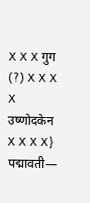X X X गुग (?) X X X X उष्णोदकेन X X X X}
पद्मावती—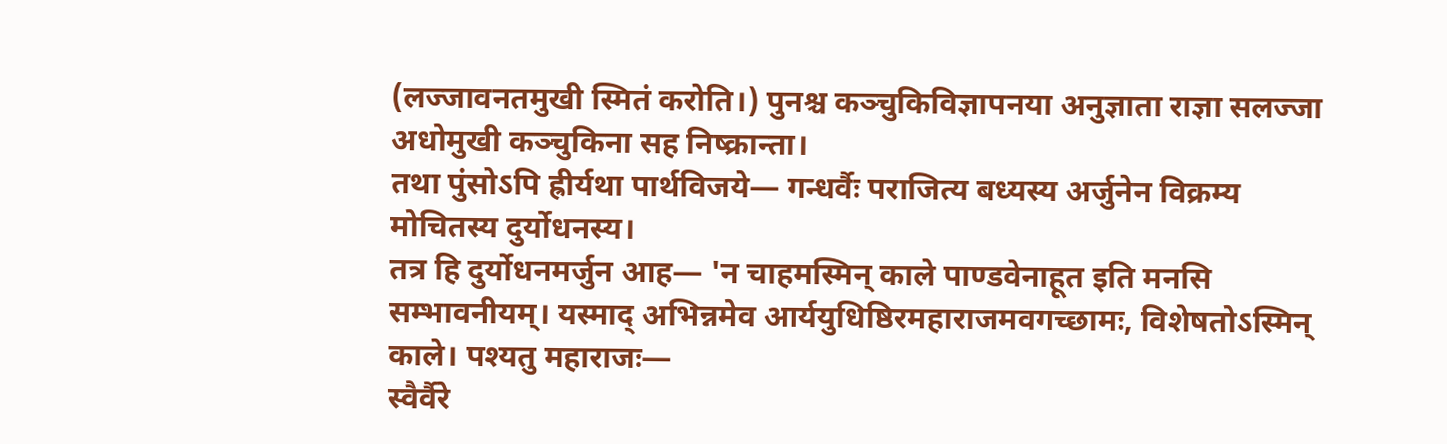(लज्जावनतमुखी स्मितं करोति।) पुनश्च कञ्चुकिविज्ञापनया अनुज्ञाता राज्ञा सलज्जा अधोमुखी कञ्चुकिना सह निष्क्रान्ता।
तथा पुंसोऽपि ह्रीर्यथा पार्थविजये— गन्धर्वैः पराजित्य बध्यस्य अर्जुनेन विक्रम्य मोचितस्य दुर्योधनस्य।
तत्र हि दुर्योधनमर्जुन आह— 'न चाहमस्मिन् काले पाण्डवेनाहूत इति मनसि सम्भावनीयम्। यस्माद् अभिन्नमेव आर्ययुधिष्ठिरमहाराजमवगच्छामः, विशेषतोऽस्मिन् काले। पश्यतु महाराजः—
स्वैर्वैरे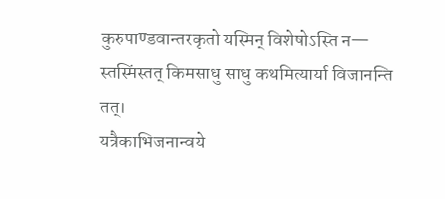कुरुपाण्डवान्तरकृतो यस्मिन् विशेषोऽस्ति न— स्तस्मिंस्तत् किमसाधु साधु कथमित्यार्या विजानन्ति तत्।
यत्रैकाभिजनान्वये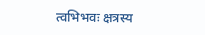त्वभिभवः क्षत्रस्य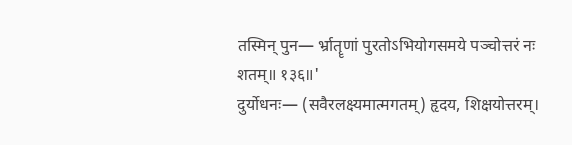तस्मिन् पुन— र्भ्रातॄणां पुरतोऽभियोगसमये पञ्चोत्तरं नः शतम्॥ १३६॥'
दुर्योधनः— (सवैरलक्ष्यमात्मगतम्) हृदय, शिक्षयोत्तरम्।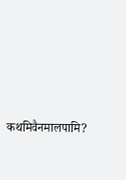कथमिवैनमालपामि?